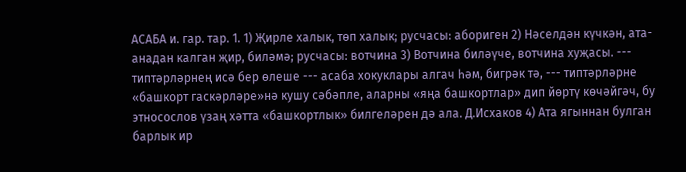АСАБА и. гар. тар. 1. 1) Җирле халык, төп халык; русчасы: абориген 2) Нәселдән күчкән, ата-анадан калган җир, биләмә; русчасы: вотчина 3) Вотчина биләүче, вотчина хуҗасы. --- типтәрләрнең исә бер өлеше --- асаба хокуклары алгач һәм, бигрәк тә, --- типтәрләрне «башкорт гаскәрләре»нә кушу сәбәпле, аларны «яңа башкортлар» дип йөртү көчәйгәч, бу этносослов үзаң хәтта «башкортлык» билгеләрен дә ала. Д.Исхаков 4) Ата ягыннан булган барлык ир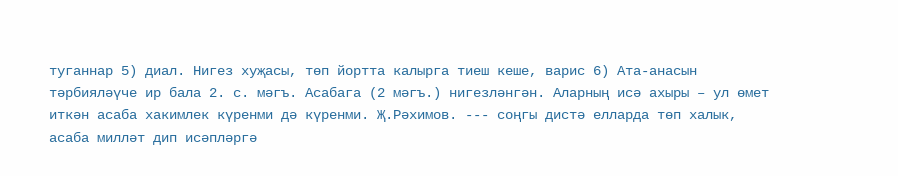туганнар 5) диал. Нигез хуҗасы, төп йортта калырга тиеш кеше, варис 6) Ата-анасын тәрбияләүче ир бала 2. с. мәгъ. Асабага (2 мәгъ.) нигезләнгән. Аларның исә ахыры – ул өмет иткән асаба хакимлек күренми дә күренми. Җ.Рәхимов. --- соңгы дистә елларда төп халык, асаба милләт дип исәпләргә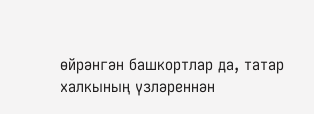өйрәнгән башкортлар да, татар халкының үзләреннән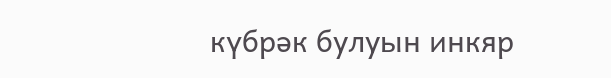күбрәк булуын инкяр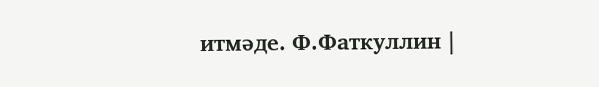итмәде. Ф.Фаткуллин |